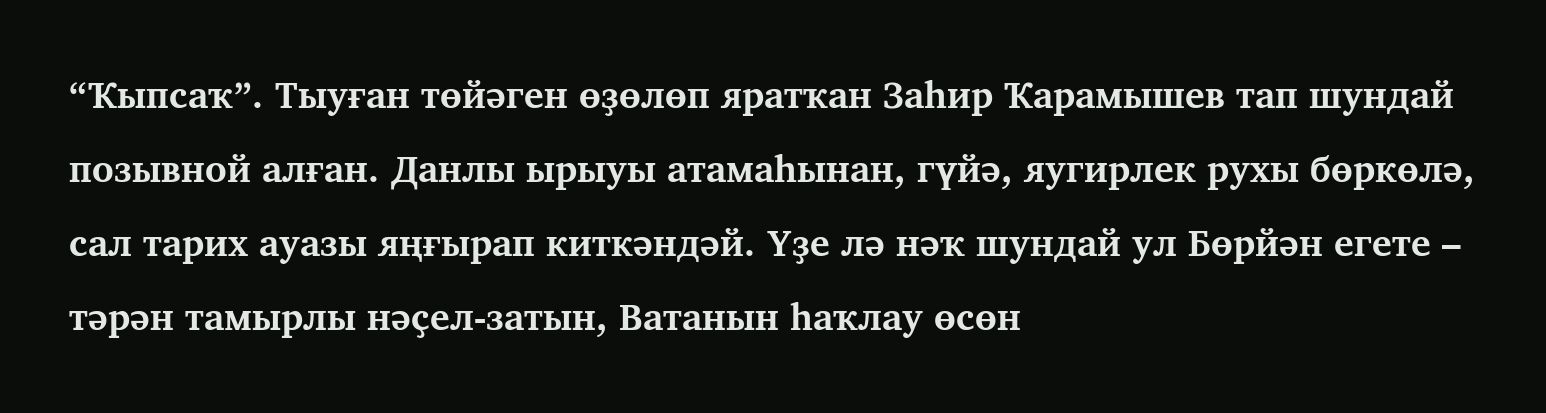“Ҡыпсаҡ”. Тыуған төйәген өҙөлөп яратҡан Заһир Ҡарамышев тап шундай позывной алған. Данлы ырыуы атамаһынан, гүйә, яугирлек рухы бөркөлә, сал тарих ауазы яңғырап киткәндәй. Үҙе лә нәҡ шундай ул Бөрйән егете – тәрән тамырлы нәҫел-затын, Ватанын һаҡлау өсөн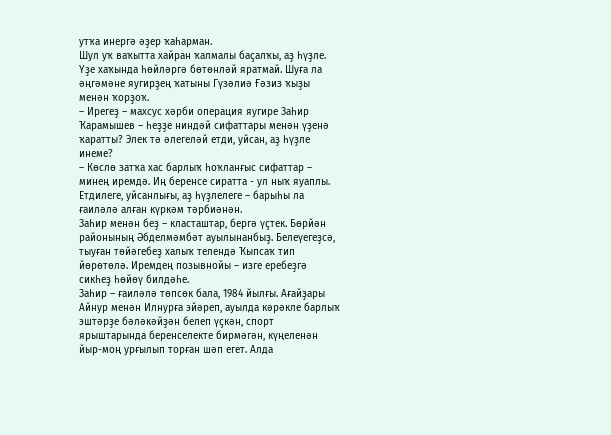утҡа инергә әҙер ҡаһарман.
Шул уҡ ваҡытта хайран ҡалмалы баҫалҡы, аҙ һүҙле. Үҙе хаҡында һөйләргә бөтөнләй яратмай. Шуға ла әңгәмәне яугирҙең ҡатыны Гүзәлиә Ғәзиз ҡыҙы менән ҡорҙоҡ.
– Ирегеҙ – махсус хәрби операция яугире Заһир Ҡарамышев – һеҙҙе ниндәй сифаттары менән үҙенә ҡаратты? Элек тә әлегеләй етди, уйсан, аҙ һүҙле инеме?
– Көслө затҡа хас барлыҡ һоҡланғыс сифаттар – минең иремдә. Иң беренсе сиратта - ул ныҡ яуаплы. Етдилеге, уйсанлығы, аҙ һүҙлелеге – барыһы ла ғаиләлә алған күркәм тәрбиәнән.
Заһир менән беҙ – класташтар, бергә үҫтек. Бөрйән районының Әбделмәмбәт ауылынанбыҙ. Белеүегеҙсә, тыуған төйәгебеҙ халыҡ телендә Ҡыпсаҡ тип йөрөтөлә. Иремдең позывнойы – изге еребеҙгә сикһеҙ һөйөү билдәһе.
Заһир – ғаиләлә төпсөк бала, 1984 йылғы. Ағайҙары Айнур менән Илнурға эйәреп, ауылда кәрәкле барлыҡ эштәрҙе бәләкәйҙән белеп үҫкән, спорт ярыштарында беренселекте бирмәгән, күңеленән йыр-моң урғылып торған шәп егет. Алда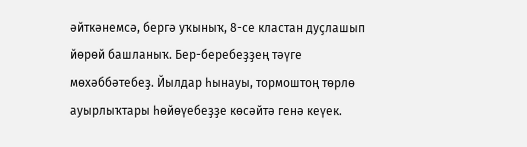әйткәнемсә, бергә уҡыныҡ, 8-се кластан дуҫлашып йөрөй башланыҡ. Бер-беребеҙҙең тәүге мөхәббәтебеҙ. Йылдар һынауы, тормоштоң төрлө ауырлыҡтары һөйөүебеҙҙе көсәйтә генә кеүек.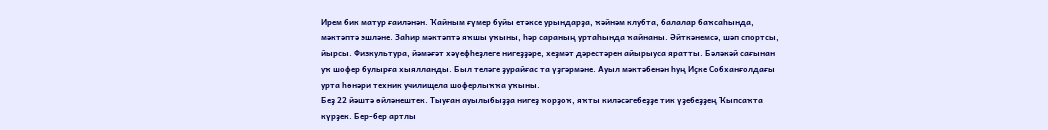Ирем бик матур ғаиләнән. Ҡайным ғүмер буйы етәксе урындарҙа, ҡәйнәм клубта, балалар баҡсаһында, мәктәптә эшләне. Заһир мәктәптә яҡшы уҡыны, һәр сараның уртаһында ҡайнаны. Әйткәнемсә, шәп спортсы, йырсы. Физкультура, йәмәғәт хәүефһеҙлеге нигеҙҙәре, хеҙмәт дәрестәрен айырыуса яратты. Бәләкәй сағынан уҡ шофер булырға хыялланды. Был теләге ҙурайғас та үҙгәрмәне. Ауыл мәктәбенән һуң Иҫке Собханғолдағы урта һөнәри техник училищела шоферлыҡҡа уҡыны.
Беҙ 22 йәштә өйләнештек. Тыуған ауылыбыҙҙа нигеҙ ҡорҙоҡ, яҡты киләсәгебеҙҙе тик үҙебеҙҙең Ҡыпсаҡта күрҙек. Бер-бер артлы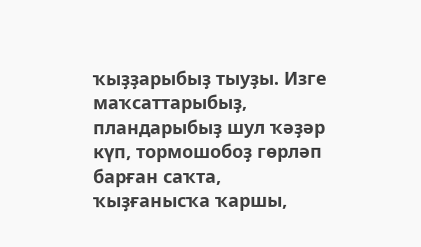ҡыҙҙарыбыҙ тыуҙы. Изге маҡсаттарыбыҙ, пландарыбыҙ шул ҡәҙәр күп, тормошобоҙ гөрләп барған саҡта, ҡыҙғанысҡа ҡаршы,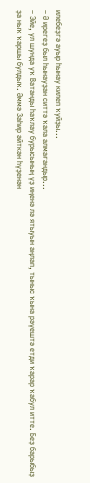илебеҙгә ауыр һынау килеп ҡуйҙы...
– Ә ирегеҙ был һынауҙан ситтә ҡала алмағандыр...
– Эйе, ул шунда уҡ Ватанды һаҡлау бурысының үҙ иңенә лә ятыуын аңлап, тыныс ҡына рәүештә етди ҡарар ҡабул итте. Беҙ барыбыҙ ҙа ныҡ ҡаршы булдыҡ. Әммә Заһир әйткән һүҙенән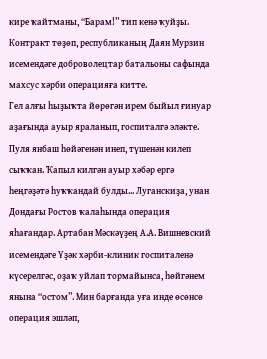кире ҡайтманы, “Барам!” тип кенә ҡуйҙы. Контракт төҙөп, республиканың Даян Мурзин исемендәге доброволецтар батальоны сафында махсус хәрби операцияға китте.
Гел алғы һыҙыҡта йөрөгән ирем быйыл ғинуар аҙағында ауыр яраланып, госпиталгә эләкте. Пуля янбаш һөйәгенән инеп, түшенән килеп сыҡҡан. Ҡапыл килгән ауыр хәбәр ергә һеңгәҙәтә һуҡҡандай булды... Луганскиҙа, унан Дондағы Ростов ҡалаһында операция яһағандар. Артабан Мәскәүҙең А.А. Вишневский исемендәге Үҙәк хәрби-клиник госпиталенә күсерелгәс, оҙаҡ уйлап тормайынса, һөйгәнем янына “остом”. Мин барғанда уға инде өсөнсө операция эшләп,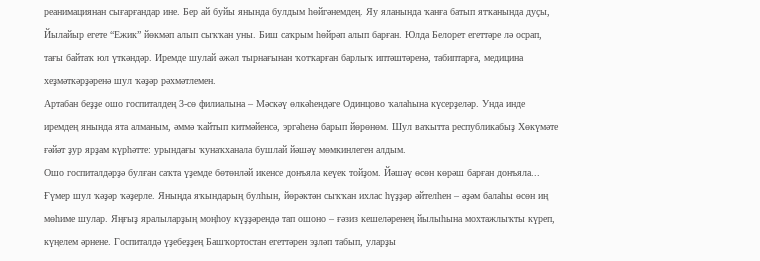реанимациянан сығарғандар ине. Бер ай буйы янында булдым һөйгәнемдең. Яу яланында ҡанға батып ятҡанында дуҫы, Йылайыр егете “Ежик” йөкмәп алып сыҡҡан уны. Биш саҡрым һөйрәп алып барған. Юлда Белорет егеттәре лә осрап, тағы байтаҡ юл үткәндәр. Иремде шулай әжәл тырнағынан ҡотҡарған барлыҡ иптәштәренә, табиптарға, медицина хеҙмәткәрҙәренә шул ҡәҙәр рәхмәтлемен.
Артабан беҙҙе ошо госпиталдең 3-сө филиалына – Мәскәү өлкәһендәге Одинцово ҡалаһына күсерҙеләр. Унда инде иремдең янында ята алманым, әммә ҡайтып китмәйенсә, эргәһенә барып йөрөнөм. Шул ваҡытта республикабыҙ Хөкүмәте ғәйәт ҙур ярҙам күрһәтте: урындағы ҡунаҡханала бушлай йәшәү мөмкинлеген алдым.
Ошо госпиталдәрҙә булған саҡта үҙемде бөтөнләй икенсе донъяла кеүек тойҙом. Йәшәү өсөн көрәш барған донъяла... Ғүмер шул ҡәҙәр ҡәҙерле. Яныңда яҡындарың булһын, йөрәктән сыҡҡан ихлас һүҙҙәр әйтелһен – әҙәм балаһы өсөн иң мөһиме шулар. Яңғыҙ яралыларҙың моңһоу күҙҙәрендә тап ошоно – ғәзиз кешеләренең йылыһына мохтажлыҡты күреп, күңелем әрнене. Госпиталдә үҙебеҙҙең Башҡортостан егеттәрен эҙләп табып, уларҙы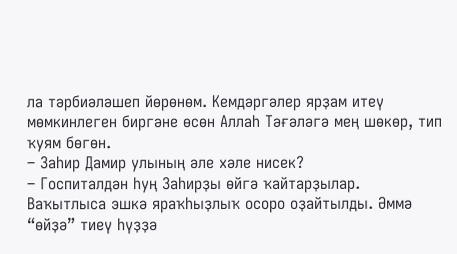ла тәрбиәләшеп йөрөнөм. Кемдәргәлер ярҙам итеү мөмкинлеген биргәне өсөн Аллаһ Тәғәләгә мең шөкөр, тип ҡуям бөгөн.
– Заһир Дамир улының әле хәле нисек?
– Госпиталдән һуң Заһирҙы өйгә ҡайтарҙылар. Ваҡытлыса эшкә яраҡһыҙлыҡ осоро оҙайтылды. Әммә “өйҙә” тиеү һүҙҙә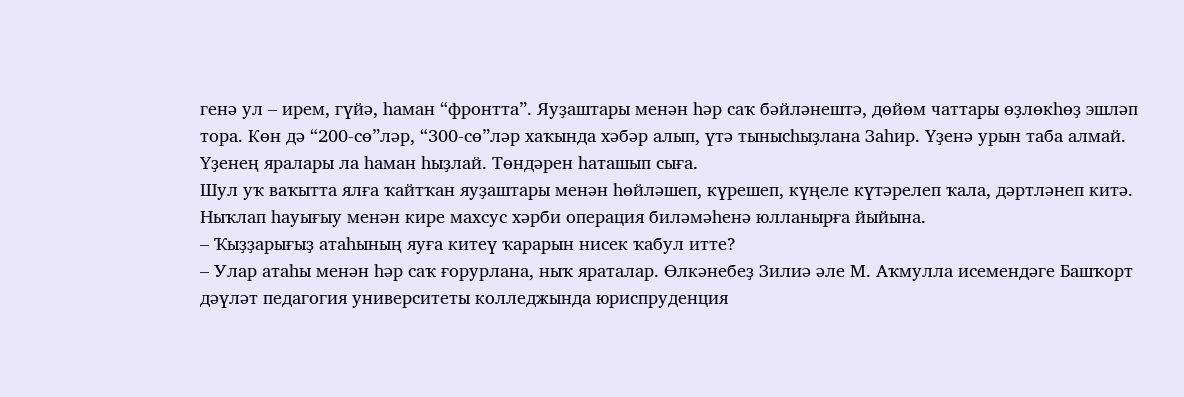генә ул – ирем, гүйә, һаман “фронтта”. Яуҙаштары менән һәр саҡ бәйләнештә, дөйөм чаттары өҙлөкһөҙ эшләп тора. Көн дә “200-сө”ләр, “300-сө”ләр хаҡында хәбәр алып, үтә тынысһыҙлана Заһир. Үҙенә урын таба алмай. Үҙенең яралары ла һаман һыҙлай. Төндәрен һаташып сыға.
Шул уҡ ваҡытта ялға ҡайтҡан яуҙаштары менән һөйләшеп, күрешеп, күңеле күтәрелеп ҡала, дәртләнеп китә. Ныҡлап һауығыу менән кире махсус хәрби операция биләмәһенә юлланырға йыйына.
– Ҡыҙҙарығыҙ атаһының яуға китеү ҡарарын нисек ҡабул итте?
– Улар атаһы менән һәр саҡ ғорурлана, ныҡ яраталар. Өлкәнебеҙ Зилиә әле М. Аҡмулла исемендәге Башҡорт дәүләт педагогия университеты колледжында юриспруденция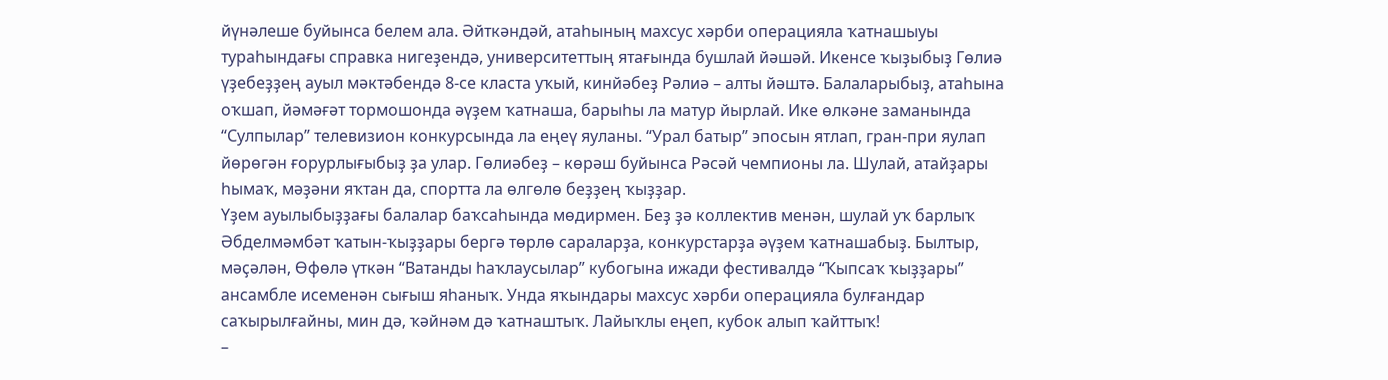йүнәлеше буйынса белем ала. Әйткәндәй, атаһының махсус хәрби операцияла ҡатнашыуы тураһындағы справка нигеҙендә, университеттың ятағында бушлай йәшәй. Икенсе ҡыҙыбыҙ Гөлиә үҙебеҙҙең ауыл мәктәбендә 8-се класта уҡый, кинйәбеҙ Рәлиә – алты йәштә. Балаларыбыҙ, атаһына оҡшап, йәмәғәт тормошонда әүҙем ҡатнаша, барыһы ла матур йырлай. Ике өлкәне заманында “Сулпылар” телевизион конкурсында ла еңеү яуланы. “Урал батыр” эпосын ятлап, гран-при яулап йөрөгән ғорурлығыбыҙ ҙа улар. Гөлиәбеҙ – көрәш буйынса Рәсәй чемпионы ла. Шулай, атайҙары һымаҡ, мәҙәни яҡтан да, спортта ла өлгөлө беҙҙең ҡыҙҙар.
Үҙем ауылыбыҙҙағы балалар баҡсаһында мөдирмен. Беҙ ҙә коллектив менән, шулай уҡ барлыҡ Әбделмәмбәт ҡатын-ҡыҙҙары бергә төрлө сараларҙа, конкурстарҙа әүҙем ҡатнашабыҙ. Былтыр, мәҫәлән, Өфөлә үткән “Ватанды һаҡлаусылар” кубогына ижади фестивалдә “Ҡыпсаҡ ҡыҙҙары” ансамбле исеменән сығыш яһаныҡ. Унда яҡындары махсус хәрби операцияла булғандар саҡырылғайны, мин дә, ҡәйнәм дә ҡатнаштыҡ. Лайыҡлы еңеп, кубок алып ҡайттыҡ!
–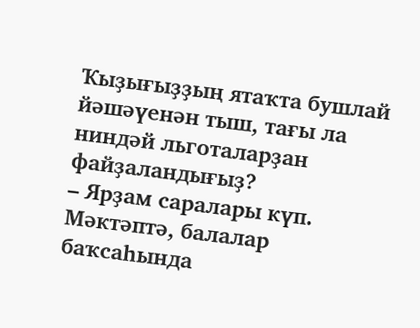Ҡыҙығыҙҙың ятаҡта бушлай йәшәүенән тыш, тағы ла ниндәй льготаларҙан файҙаландығыҙ?
– Ярҙам саралары күп. Мәктәптә, балалар баҡсаһында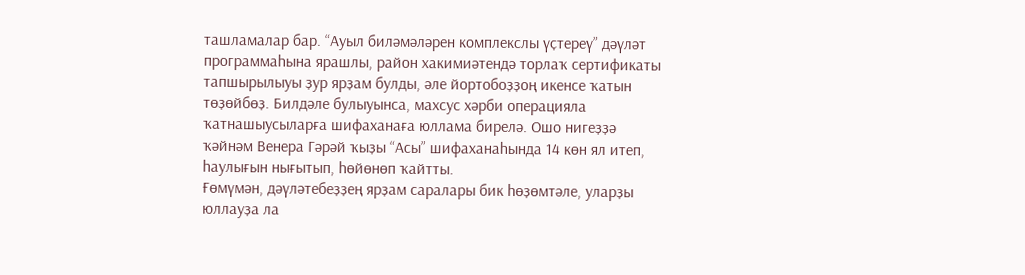ташламалар бар. “Ауыл биләмәләрен комплекслы үҫтереү” дәүләт программаһына ярашлы, район хакимиәтендә торлаҡ сертификаты тапшырылыуы ҙур ярҙам булды, әле йортобоҙҙоң икенсе ҡатын төҙөйбөҙ. Билдәле булыуынса, махсус хәрби операцияла ҡатнашыусыларға шифаханаға юллама бирелә. Ошо нигеҙҙә ҡәйнәм Венера Гәрәй ҡыҙы “Асы” шифаханаһында 14 көн ял итеп, һаулығын нығытып, һөйөнөп ҡайтты.
Ғөмүмән, дәүләтебеҙҙең ярҙам саралары бик һөҙөмтәле, уларҙы юллауҙа ла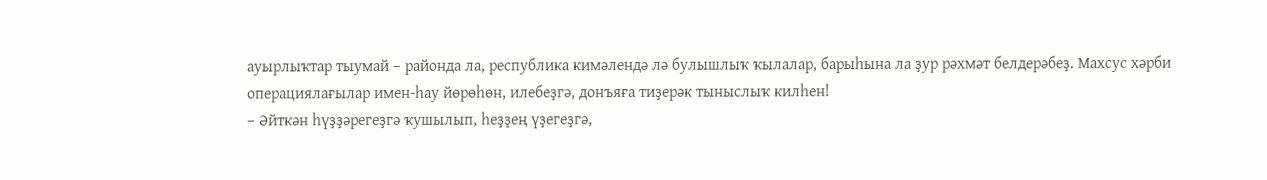ауырлыҡтар тыумай – районда ла, республика кимәлендә лә булышлыҡ ҡылалар, барыһына ла ҙур рәхмәт белдерәбеҙ. Махсус хәрби операциялағылар имен-һау йөрөһөн, илебеҙгә, донъяға тиҙерәк тыныслыҡ килһен!
– Әйткән һүҙҙәрегеҙгә ҡушылып, һеҙҙең үҙегеҙгә,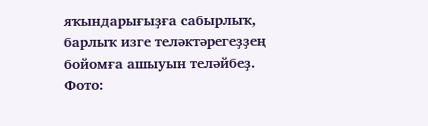яҡындарығыҙға сабырлыҡ, барлыҡ изге теләктәрегеҙҙең бойомға ашыуын теләйбеҙ.
Фото: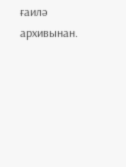ғаилә архивынан.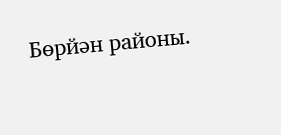Бөрйән районы.